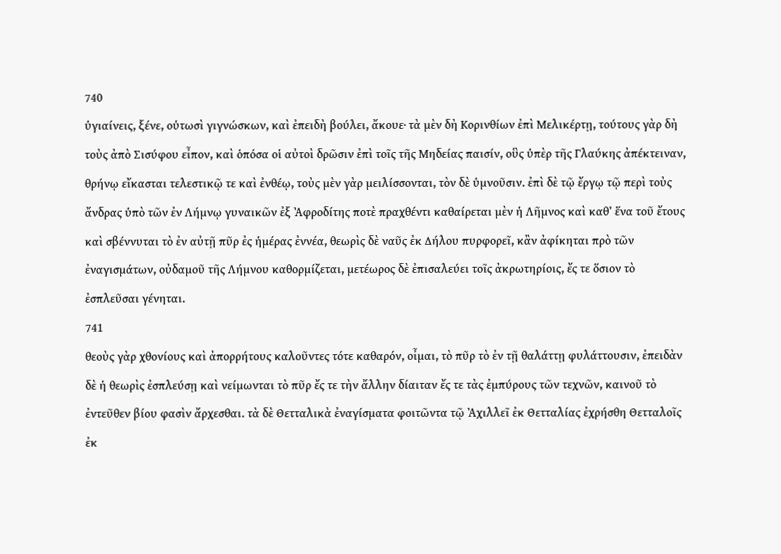740
ὑγιαίνεις, ξένε, οὑτωσὶ γιγνώσκων, καὶ ἐπειδὴ βούλει, ἄκουε· τὰ μὲν δὴ Κορινθίων ἐπὶ Μελικέρτῃ, τούτους γὰρ δὴ τοὺς ἀπὸ Σισύφου εἶπον, καὶ ὁπόσα οἱ αὐτοὶ δρῶσιν ἐπὶ τοῖς τῆς Μηδείας παισίν, οὓς ὑπὲρ τῆς Γλαύκης ἀπέκτειναν, θρήνῳ εἴκασται τελεστικῷ τε καὶ ἐνθέῳ, τοὺς μὲν γὰρ μειλίσσονται, τὸν δὲ ὑμνοῦσιν. ἐπὶ δὲ τῷ ἔργῳ τῷ περὶ τοὺς ἄνδρας ὑπὸ τῶν ἐν Λήμνῳ γυναικῶν ἐξ Ἀφροδίτης ποτὲ πραχθέντι καθαίρεται μὲν ἡ Λῆμνος καὶ καθʼ ἕνα τοῦ ἔτους καὶ σβέννυται τὸ ἐν αὐτῇ πῦρ ἐς ἡμέρας ἐννέα, θεωρὶς δὲ ναῦς ἐκ Δήλου πυρφορεῖ, κἂν ἀφίκηται πρὸ τῶν ἐναγισμάτων, οὐδαμοῦ τῆς Λήμνου καθορμίζεται, μετέωρος δὲ ἐπισαλεύει τοῖς ἀκρωτηρίοις, ἔς τε ὅσιον τὸ ἐσπλεῦσαι γένηται.
741
θεοὺς γὰρ χθονίους καὶ ἀπορρήτους καλοῦντες τότε καθαρόν, οἶμαι, τὸ πῦρ τὸ ἐν τῇ θαλάττῃ φυλάττουσιν, ἐπειδὰν δὲ ἡ θεωρὶς ἐσπλεύσῃ καὶ νείμωνται τὸ πῦρ ἔς τε τὴν ἄλλην δίαιταν ἔς τε τὰς ἐμπύρους τῶν τεχνῶν, καινοῦ τὸ ἐντεῦθεν βίου φασὶν ἄρχεσθαι. τὰ δὲ Θετταλικὰ ἐναγίσματα φοιτῶντα τῷ Ἀχιλλεῖ ἐκ Θετταλίας ἐχρήσθη Θετταλοῖς ἐκ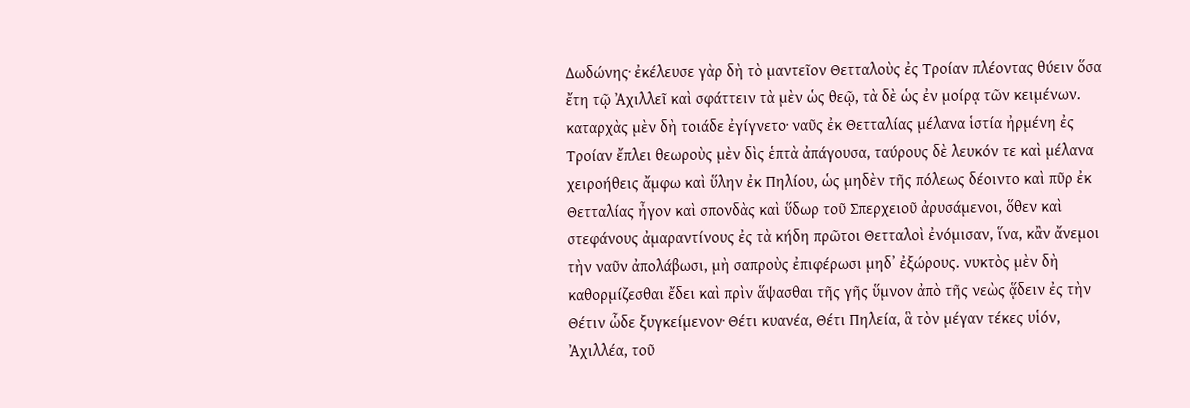Δωδώνης· ἐκέλευσε γὰρ δὴ τὸ μαντεῖον Θετταλοὺς ἐς Τροίαν πλέοντας θύειν ὅσα ἔτη τῷ Ἀχιλλεῖ καὶ σφάττειν τὰ μὲν ὡς θεῷ, τὰ δὲ ὡς ἐν μοίρᾳ τῶν κειμένων. καταρχὰς μὲν δὴ τοιάδε ἐγίγνετο· ναῦς ἐκ Θετταλίας μέλανα ἱστία ἠρμένη ἐς Τροίαν ἔπλει θεωροὺς μὲν δὶς ἑπτὰ ἀπάγουσα, ταύρους δὲ λευκόν τε καὶ μέλανα χειροήθεις ἄμφω καὶ ὕλην ἐκ Πηλίου, ὡς μηδὲν τῆς πόλεως δέοιντο καὶ πῦρ ἐκ Θετταλίας ἦγον καὶ σπονδὰς καὶ ὕδωρ τοῦ Σπερχειοῦ ἀρυσάμενοι, ὅθεν καὶ στεφάνους ἀμαραντίνους ἐς τὰ κήδη πρῶτοι Θετταλοὶ ἐνόμισαν, ἵνα, κἂν ἄνεμοι τὴν ναῦν ἀπολάβωσι, μὴ σαπροὺς ἐπιφέρωσι μηδʼ ἐξώρους. νυκτὸς μὲν δὴ καθορμίζεσθαι ἔδει καὶ πρὶν ἅψασθαι τῆς γῆς ὕμνον ἀπὸ τῆς νεὼς ᾅδειν ἐς τὴν Θέτιν ὧδε ξυγκείμενον· Θέτι κυανέα, Θέτι Πηλεία, ἃ τὸν μέγαν τέκες υἱόν, Ἀχιλλέα, τοῦ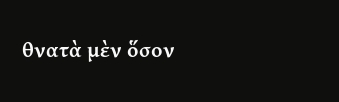θνατὰ μὲν ὅσον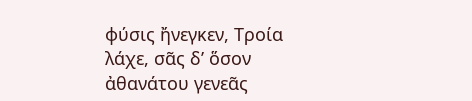φύσις ἤνεγκεν, Τροία λάχε, σᾶς δʼ ὅσον ἀθανάτου γενεᾶς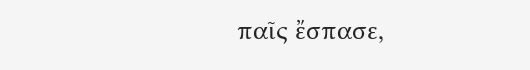παῖς ἔσπασε,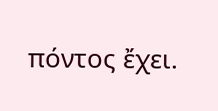πόντος ἔχει.